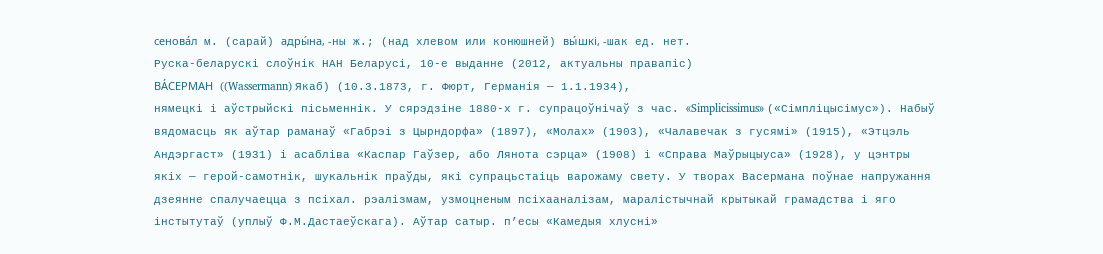сенова́л м. (сарай) адры́на, -ны ж.; (над хлевом или конюшней) вы́шкі, -шак ед. нет.
Руска-беларускі слоўнік НАН Беларусі, 10-е выданне (2012, актуальны правапіс)
ВА́СЕРМАН ((Wassermann) Якаб) (10.3.1873, г. Фюрт, Германія — 1.1.1934),
нямецкі і аўстрыйскі пісьменнік. У сярэдзіне 1880-х г. супрацоўнічаў з час. «Simplicissimus» («Сімпліцысімус»). Набыў вядомасць як аўтар раманаў «Габрэі з Цырндорфа» (1897), «Молах» (1903), «Чалавечак з гусямі» (1915), «Этцэль Андэргаст» (1931) і асабліва «Каспар Гаўзер, або Лянота сэрца» (1908) і «Справа Маўрыцыуса» (1928), у цэнтры якіх — герой-самотнік, шукальнік праўды, які супрацьстаіць варожаму свету. У творах Васермана поўнае напружання дзеянне спалучаецца з псіхал. рэалізмам, узмоцненым псіхааналізам, маралістычнай крытыкай грамадства і яго інстытутаў (уплыў Ф.М.Дастаеўскага). Аўтар сатыр. п’есы «Камедыя хлусні»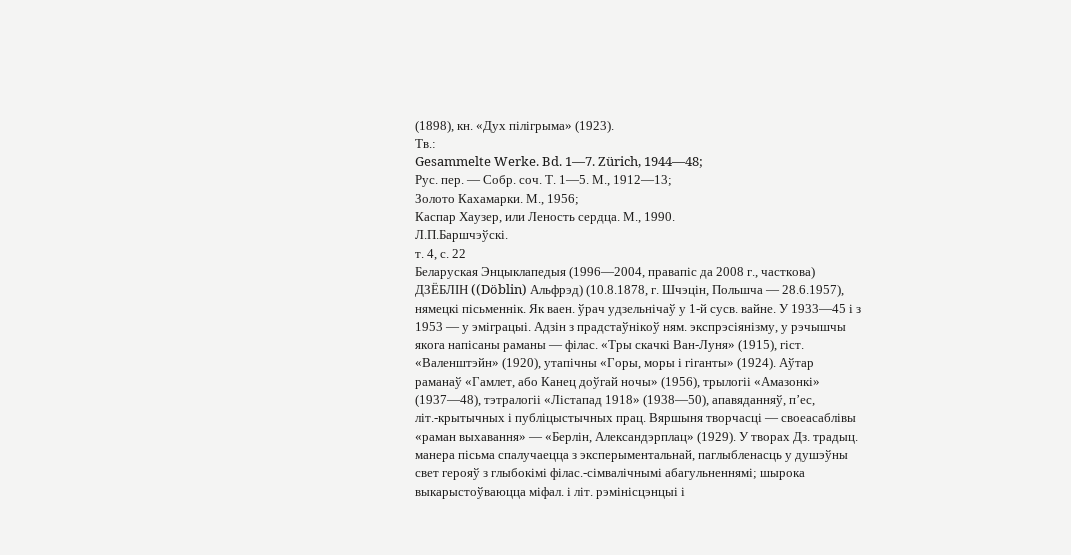(1898), кн. «Дух пілігрыма» (1923).
Тв.:
Gesammelte Werke. Bd. 1—7. Zürich, 1944—48;
Рус. пер. — Собр. соч. Т. 1—5. М., 1912—13;
Золото Кахамарки. М., 1956;
Каспар Хаузер, или Леность сердца. М., 1990.
Л.П.Баршчэўскі.
т. 4, с. 22
Беларуская Энцыклапедыя (1996—2004, правапіс да 2008 г., часткова)
ДЗЁБЛІН ((Döblin) Альфрэд) (10.8.1878, г. Шчэцін, Польшча — 28.6.1957),
нямецкі пісьменнік. Як ваен. ўрач удзельнічаў у 1-й сусв. вайне. У 1933—45 і з 1953 — у эміграцыі. Адзін з прадстаўнікоў ням. экспрэсіянізму, у рэчышчы якога напісаны раманы — філас. «Тры скачкі Ван-Луня» (1915), гіст. «Валенштэйн» (1920), утапічны «Горы, моры і гіганты» (1924). Аўтар раманаў «Гамлет, або Канец доўгай ночы» (1956), трылогіі «Амазонкі» (1937—48), тэтралогіі «Лістапад 1918» (1938—50), апавяданняў, п’ес, літ.-крытычных і публіцыстычных прац. Вяршыня творчасці — своеасаблівы «раман выхавання» — «Берлін, Александэрплац» (1929). У творах Дз. традыц. манера пісьма спалучаецца з эксперыментальнай, паглыбленасць у душэўны свет герояў з глыбокімі філас.-сімвалічнымі абагульненнямі; шырока выкарыстоўваюцца міфал. і літ. рэмінісцэнцыі і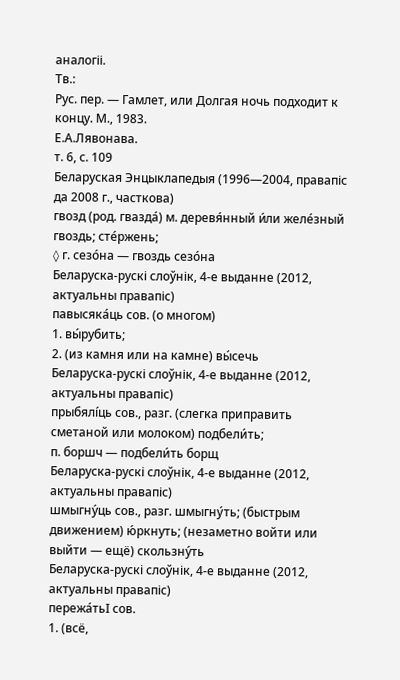аналогіі.
Тв.:
Рус. пер. — Гамлет, или Долгая ночь подходит к концу. М., 1983.
Е.А.Лявонава.
т. 6, с. 109
Беларуская Энцыклапедыя (1996—2004, правапіс да 2008 г., часткова)
гвозд (род. гвазда́) м. деревя́нный и́ли желе́зный гвоздь; сте́ржень;
◊ г. сезо́на — гвоздь сезо́на
Беларуска-рускі слоўнік, 4-е выданне (2012, актуальны правапіс)
павысяка́ць сов. (о многом)
1. вы́рубить;
2. (из камня или на камне) вы́сечь
Беларуска-рускі слоўнік, 4-е выданне (2012, актуальны правапіс)
прыбялі́ць сов., разг. (слегка приправить сметаной или молоком) подбели́ть;
п. боршч — подбели́ть борщ
Беларуска-рускі слоўнік, 4-е выданне (2012, актуальны правапіс)
шмыгну́ць сов., разг. шмыгну́ть; (быстрым движением) ю́ркнуть; (незаметно войти или выйти — ещё) скользну́ть
Беларуска-рускі слоўнік, 4-е выданне (2012, актуальны правапіс)
пережа́тьI сов.
1. (всё,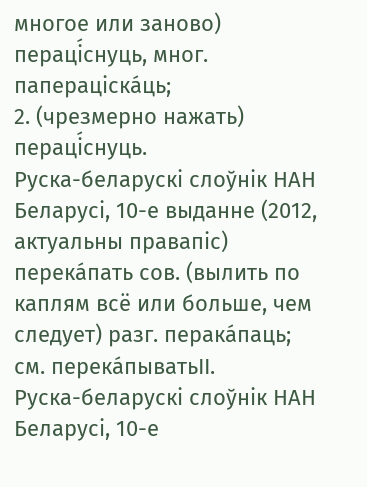многое или заново) пераці́снуць, мног. папераціска́ць;
2. (чрезмерно нажать) пераці́снуць.
Руска-беларускі слоўнік НАН Беларусі, 10-е выданне (2012, актуальны правапіс)
перека́пать сов. (вылить по каплям всё или больше, чем следует) разг. перака́паць; см. перека́пыватьII.
Руска-беларускі слоўнік НАН Беларусі, 10-е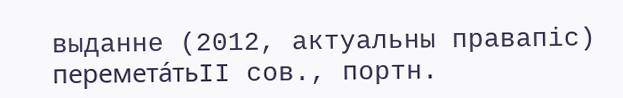выданне (2012, актуальны правапіс)
перемета́тьII сов., портн.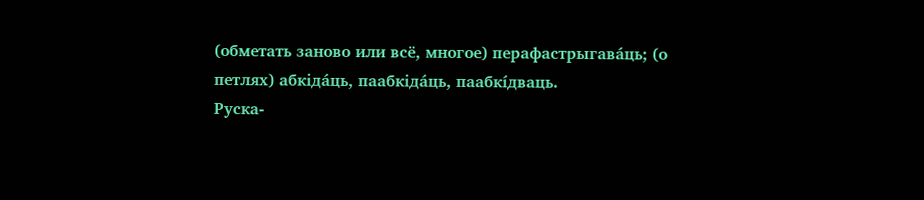(обметать заново или всё, многое) перафастрыгава́ць; (о петлях) абкіда́ць, паабкіда́ць, паабкі́дваць.
Руска-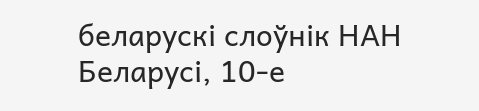беларускі слоўнік НАН Беларусі, 10-е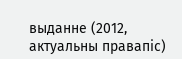выданне (2012, актуальны правапіс)